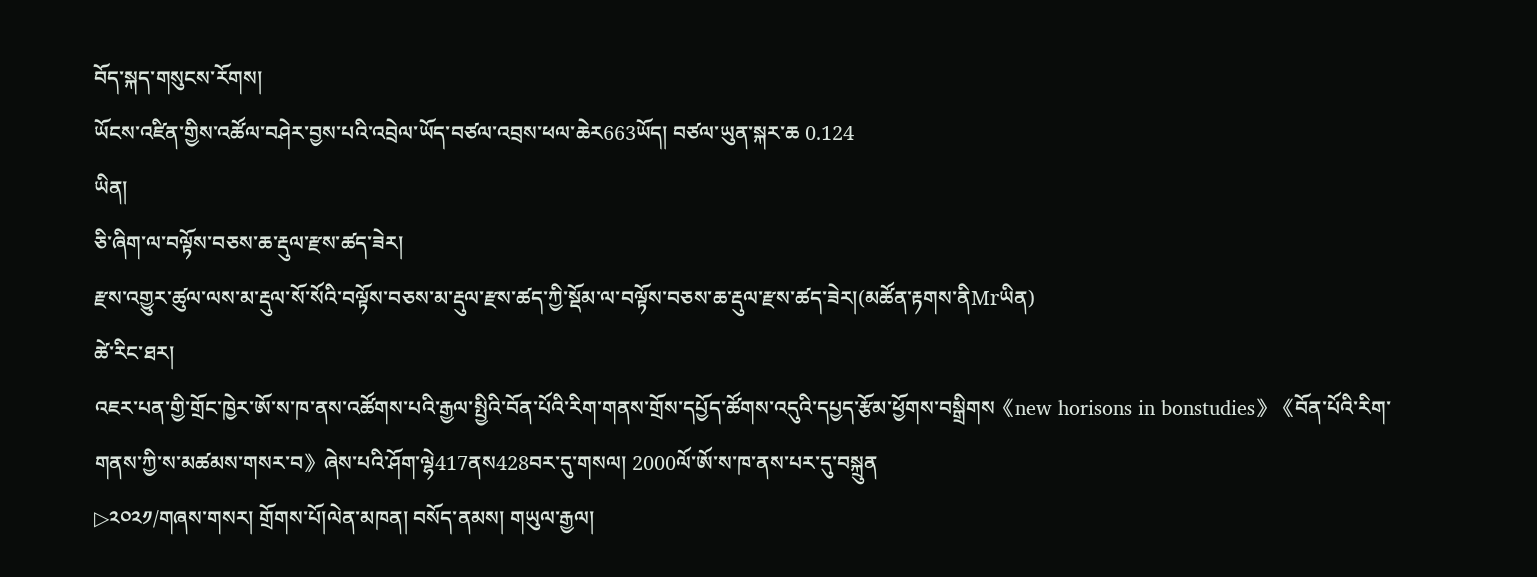བོད་སྐད་གསུངས་རོགས།
ཡོངས་འཛིན་གྱིས་འཚོལ་བཤེར་བྱས་པའི་འབྲེལ་ཡོད་བཙལ་འབྲས་ཕལ་ཆེར663ཡོད། བཙལ་ཡུན་སྐར་ཆ 0.124
ཡིན།
ཅི་ཞིག་ལ་བལྟོས་བཅས་ཆ་རྡུལ་རྫས་ཚད་ཟེར།
རྫས་འགྱུར་ཚུལ་ལས་མ་རྡུལ་སོ་སོའི་བལྟོས་བཅས་མ་རྡུལ་རྫས་ཚད་ཀྱི་སྡོམ་ལ་བལྟོས་བཅས་ཆ་རྡུལ་རྫས་ཚད་ཟེར།(མཚོན་རྟགས་ནིMrཡིན)
ཚེ་རིང་ཐར།
འཇར་པན་གྱི་གྲོང་ཁྱེར་ཨོ་ས་ཁ་ནས་འཚོགས་པའི་རྒྱལ་སྤྱིའི་བོན་པོའི་རིག་གནས་གྲོས་དཔྱོད་ཚོགས་འདུའི་དཔྱད་རྩོམ་ཕྱོགས་བསྒྲིགས《new horisons in bonstudies》《བོན་པོའི་རིག་གནས་ཀྱི་ས་མཚམས་གསར་བ》ཞེས་པའི་ཤོག་ལྷེ417ནས428བར་དུ་གསལ། 2000ལོ་ཨོ་ས་ཁ་ནས་པར་དུ་བསྐྲུན
▷༢༠༢༡/གཞས་གསར། གྲོགས་པོ།ལེན་མཁན། བསོད་ནམས། གཡུལ་རྒྱལ།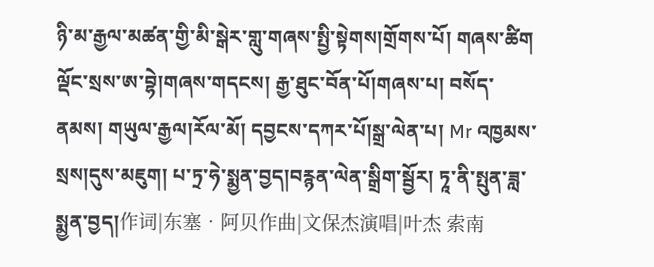ཉི་མ་རྒྱལ་མཚན་གྱི་མི་སྒེར་གླུ་གཞས་སྤྱི་སྟེགས།གྲོགས་པོ། གཞས་ཚིག ལྡོང་སྲས་ཨ་བྷེ།གཞས་གདངས། རྒྱ་ཐུང་བོན་པོ།གཞས་པ། བསོད་ནམས། གཡུལ་རྒྱལ།རོལ་མོ། དབྱངས་དཀར་པོ།སྒྲ་ལེན་པ། Mr འཁྱམས་སྲས།དུས་མཇུག། པ་ཏྲ་ཧེ་སྨྱན་བྱད།བརྙན་ལེན་སྒྲིག་སྦྱོར། ཏཱ་ནི་སྤུན་ཟླ་སྨྱན་བྱད།作词|东塞•阿贝作曲|文保杰演唱|叶杰 索南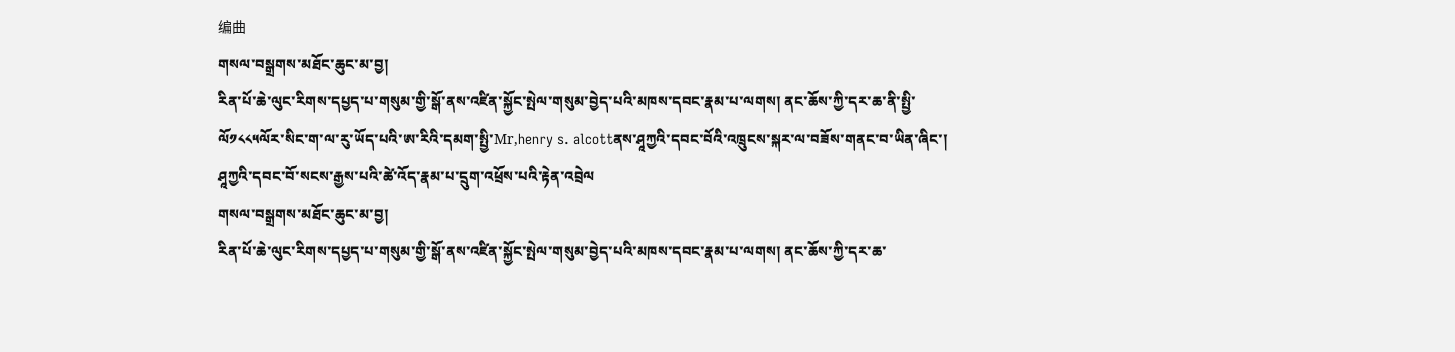编曲
གསལ་བསྒྲགས་མཐོང་ཆུང་མ་བྱ།
རིན་པོ་ཆེ་ལུང་རིགས་དཔྱད་པ་གསུམ་གྱི་སྒོ་ནས་འཛིན་སྐྱོང་སྤེལ་གསུམ་བྱེད་པའི་མཁས་དབང་རྣམ་པ་ལགས། ནང་ཆོས་ཀྱི་དར་ཆ་ནི་སྤྱི་ལོ༡༨༨༥ལོར་སིང་ག་ལ་རུ་ཡོད་པའི་ཨ་རིའི་དམག་སྤྱི་Mr,henry s. alcottནས་ཤཱཀྱའི་དབང་བོའི་འཁྲུངས་སྐར་ལ་བཟོས་གནང་བ་ཡིན་ཞིང་། ཤཱཀྱའི་དབང་བོ་སངས་རྒྱས་པའི་ཚེ་འོད་རྣམ་པ་དྲུག་འཕྲོས་པའི་རྟེན་འབྲེལ
གསལ་བསྒྲགས་མཐོང་ཆུང་མ་བྱ།
རིན་པོ་ཆེ་ལུང་རིགས་དཔྱད་པ་གསུམ་གྱི་སྒོ་ནས་འཛིན་སྐྱོང་སྤེལ་གསུམ་བྱེད་པའི་མཁས་དབང་རྣམ་པ་ལགས། ནང་ཆོས་ཀྱི་དར་ཆ་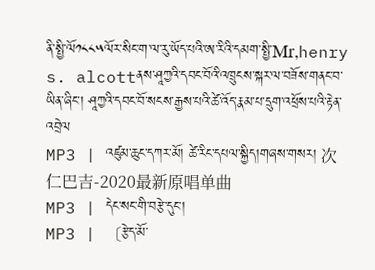ནི་སྤྱི་ལོ༡༨༨༥ལོར་སིང་ག་ལ་རུ་ཡོད་པའི་ཨ་རིའི་དམག་སྤྱི་Mr,henry s. alcottནས་ཤཱཀྱའི་དབང་བོའི་འཁྲུངས་སྐར་ལ་བཟོས་གནང་བ་ཡིན་ཞིང་། ཤཱཀྱའི་དབང་བོ་སངས་རྒྱས་པའི་ཚེ་འོད་རྣམ་པ་དྲུག་འཕྲོས་པའི་རྟེན་འབྲེལ
MP3 | འཛུམ་ཆུང་དཀར་མོ། ཚེ་རིང་དཔལ་སྐྱིད།གཞས་གསར། 次仁巴吉-2020最新原唱单曲
MP3 | དེང་སང་གི་བརྩེ་དུང་།
MP3 | 〔རྩེད་མོ་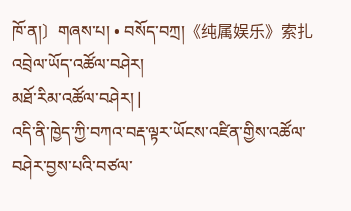ཁོ་ན།〕གཞས་པ། • བསོད་བཀྲ།《纯属娱乐》索扎
འབྲེལ་ཡོད་འཚོལ་བཤེར།
མཐོ་རིམ་འཚོལ་བཤེར། |
འདི་ནི་ཁྱེད་ཀྱི་བཀའ་བརྡ་ལྟར་ཡོངས་འཛིན་གྱིས་འཚོལ་བཤེར་བྱས་པའི་བཙལ་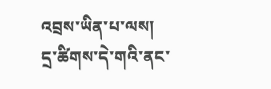འབྲས་ཡིན་པ་ལས། དྲ་ཚིགས་དེ་གའི་ནང་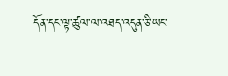དོན་དང་ལྟ་ཚུལ་ལ་འཐད་འདུན་ཅི་ཡང་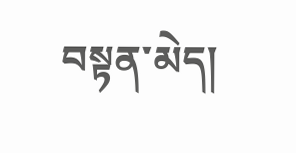བསྟན་མེད།